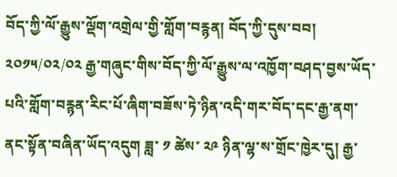བོད་ཀྱི་ལོ་རྒྱུས་ལྡོག་འགྲེལ་གྱི་གློག་བརྙན། བོད་ཀྱི་དུས་བབ། ༢༠༡༥/༠༢/༠༢ རྒྱ་གཞུང་གིས་བོད་ཀྱི་ལོ་རྒྱུས་ལ་འཁྱོག་བཤད་བྱས་ཡོད་པའི་གློག་བརྙན་རིང་པོ་ཞིག་བཟོས་ཏེ་ཉིན་འདི་གར་བོད་དང་རྒྱ་ནག་ནང་སྟོན་བཞིན་ཡོད་འདུག ཟླ་ ༡ ཚེས་ ༢༩ ཉིན་ལྷ་ས་གྲོང་ཁྱེར་དུ། རྒྱ་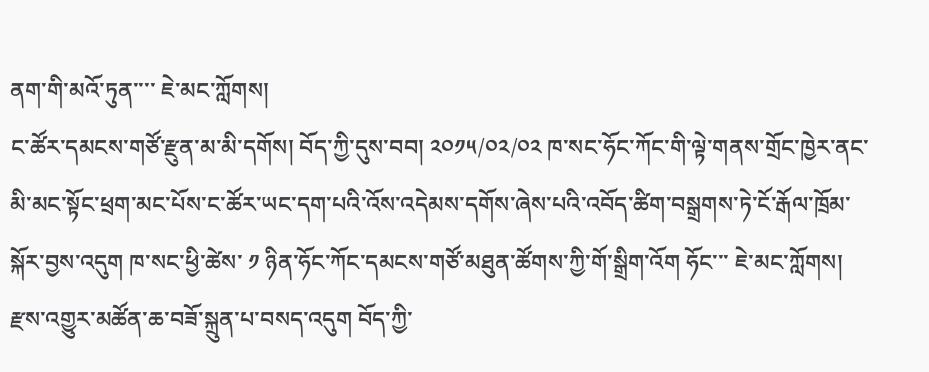ནག་གི་མའོ་ཏུན་་་་ ཇེ་མང་ཀློགས།
ང་ཚོར་དམངས་གཙོ་རྫུན་མ་མི་དགོས། བོད་ཀྱི་དུས་བབ། ༢༠༡༥/༠༢/༠༢ ཁ་སང་ཧོང་ཀོང་གི་ལྟེ་གནས་གྲོང་ཁྱེར་ནང་མི་མང་སྟོང་ཕྲག་མང་པོས་ང་ཚོར་ཡང་དག་པའི་འོས་འདེམས་དགོས་ཞེས་པའི་འབོད་ཚིག་བསྒྲགས་ཏེ་ངོ་རྒོལ་ཁྲོམ་སྐོར་བྱས་འདུག ཁ་སང་ཕྱི་ཚེས་ ༡ ཉིན་ཧོང་ཀོང་དམངས་གཙོ་མཐུན་ཚོགས་ཀྱི་གོ་སྒྲིག་འོག ཧོང་་་ ཇེ་མང་ཀློགས།
རྫས་འགྱུར་མཚོན་ཆ་བཟོ་སྐྲུན་པ་བསད་འདུག བོད་ཀྱི་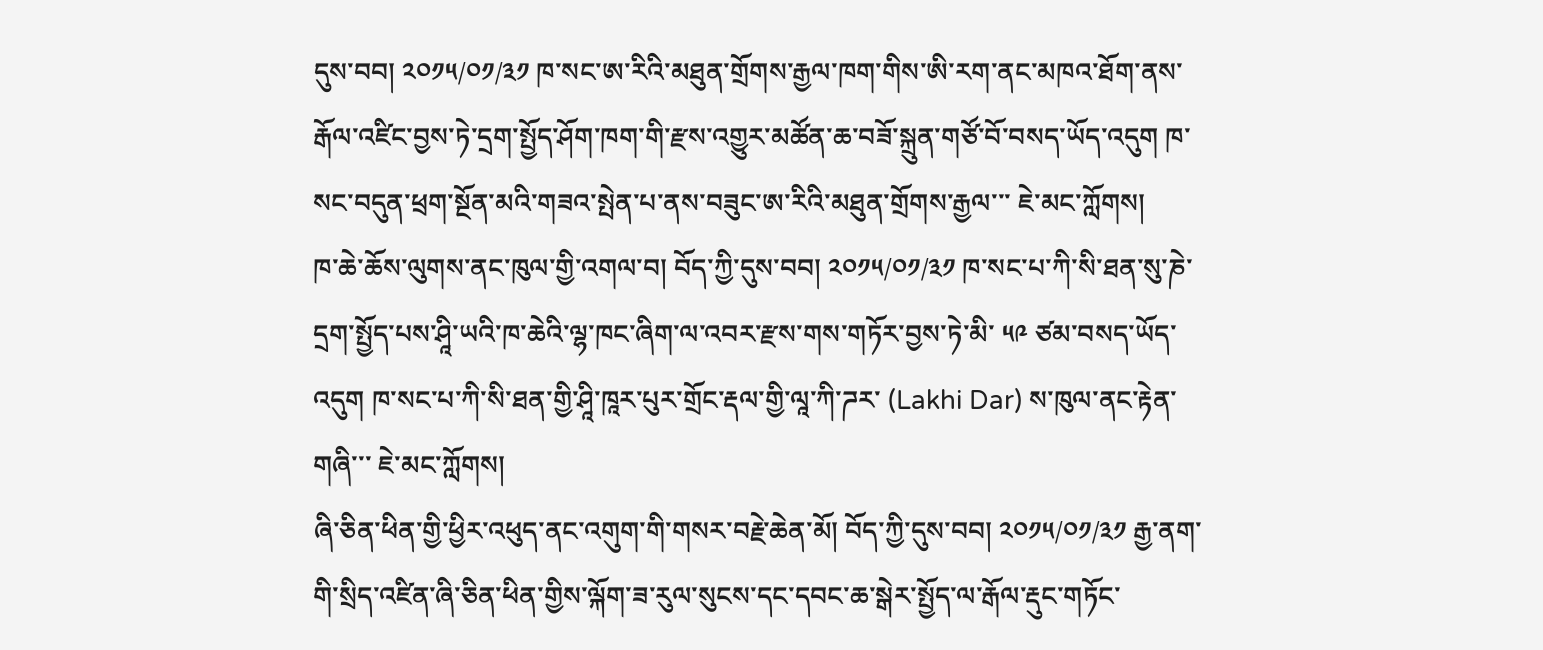དུས་བབ། ༢༠༡༥/༠༡/༣༡ ཁ་སང་ཨ་རིའི་མཐུན་གྲོགས་རྒྱལ་ཁག་གིས་ཨི་རག་ནང་མཁའ་ཐོག་ནས་རྒོལ་འཛིང་བྱས་ཏེ་དྲག་སྤྱོད་ཤོག་ཁག་གི་རྫས་འགྱུར་མཚོན་ཆ་བཟོ་སྐྲུན་གཙོ་བོ་བསད་ཡོད་འདུག ཁ་སང་བདུན་ཕྲག་སྔོན་མའི་གཟའ་སྤེན་པ་ནས་བཟུང་ཨ་རིའི་མཐུན་གྲོགས་རྒྱལ་་་ ཇེ་མང་ཀློགས།
ཁ་ཆེ་ཆོས་ལུགས་ནང་ཁུལ་གྱི་འགལ་བ། བོད་ཀྱི་དུས་བབ། ༢༠༡༥/༠༡/༣༡ ཁ་སང་པ་ཀི་སི་ཐན་སུ་ཎེ་དྲག་སྤྱོད་པས་ཤཱི་ཡའི་ཁ་ཆེའི་ལྷ་ཁང་ཞིག་ལ་འབར་རྫས་གས་གཏོར་བྱས་ཏེ་མི་ ༥༩ ཙམ་བསད་ཡོད་འདུག ཁ་སང་པ་ཀི་སི་ཐན་གྱི་ཤཱི་ཁཱར་པུར་གྲོང་རྡལ་གྱི་ལཱ་ཀི་ཌར་ (Lakhi Dar) ས་ཁུལ་ནང་རྟེན་གཞི་་་ ཇེ་མང་ཀློགས།
ཞི་ཅིན་ཕིན་གྱི་ཕྱིར་འཕུད་ནང་འགུག་གི་གསར་བརྗེ་ཆེན་མོ། བོད་ཀྱི་དུས་བབ། ༢༠༡༥/༠༡/༣༡ རྒྱ་ནག་གི་སྲིད་འཛིན་ཞི་ཅིན་ཕིན་གྱིས་ལྐོག་ཟ་རུལ་སུངས་དང་དབང་ཆ་སྒེར་སྤྱོད་ལ་རྒོལ་རྡུང་གཏོང་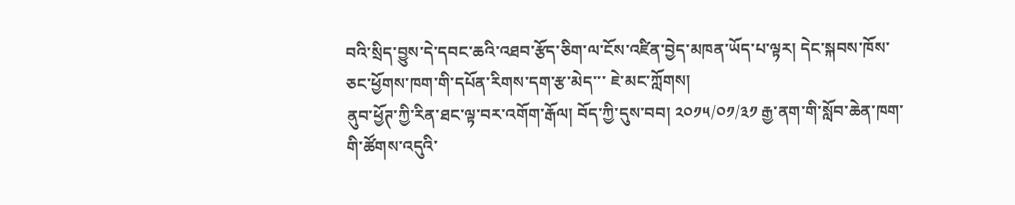བའི་སྲིད་བྱུས་དེ་དབང་ཆའི་འཐབ་རྩོད་ཅིག་ལ་ངོས་འཛིན་བྱེད་མཁན་ཡོད་པ་ལྟར། དེང་སྐབས་ཁོས་ཅང་ཕྱོགས་ཁག་གི་དཔོན་རིགས་དག་རྩ་མེད་་་ ཇེ་མང་ཀློགས།
ནུབ་ཕྱོཊ་ཀྱི་རིན་ཐང་ལྟ་བར་འགོག་རྒོལ། བོད་ཀྱི་དུས་བབ། ༢༠༡༥/༠༡/༣༡ རྒྱ་ནག་གི་སློབ་ཆེན་ཁག་གི་ཚོགས་འདུའི་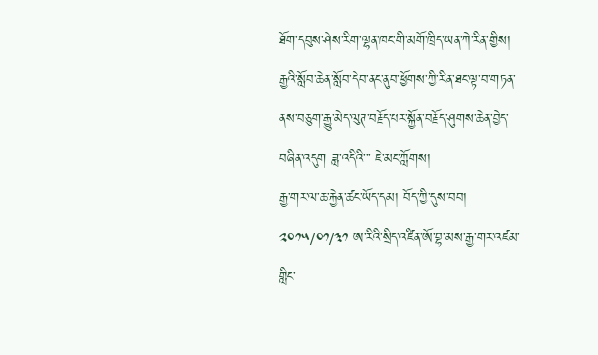ཐོག་དབུས་ཤེས་རིག་ལྷན་ཁང་གི་མགོ་ཁྲིད་ཡན་ཀེ་རིན་གྱིས། རྒྱའི་སློབ་ཆེན་སློབ་དེབ་ནང་ནུབ་ཕྱོགས་ཀྱི་རིན་ཐང་ལྟ་བ་གཏན་ནས་བཅུག་རྒྱུ་མེད་ལུཊ་བརྗོད་པར་སྐྱོན་བརྗོད་ཤུགས་ཆེན་བྱེད་བཞིན་འདུག ཟླ་འདིའི་་་ ཇེ་མང་ཀློགས།
རྒྱ་གར་ལ་ཆ་རྐྱེན་ཚང་ཡོད་དམ། བོད་ཀྱི་དུས་བབ། ༢༠༡༥/༠༡/༣༡ ཨ་རིའི་སྲིད་འཛིན་ཨོ་བྷ་མས་རྒྱ་གར་འཛམ་གླིང་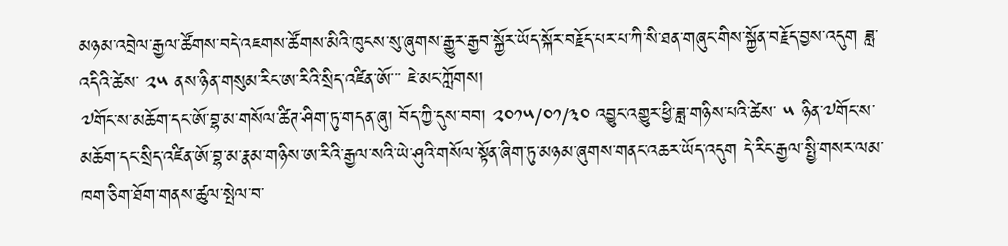མཉམ་འབྲེལ་རྒྱལ་ཚོགས་བདེ་འཇགས་ཚོགས་མིའི་ཁུངས་སུ་ཞུགས་རྒྱུར་རྒྱབ་སྐྱོར་ཡོད་སྐོར་བརྗོད་པར་པ་ཀི་སི་ཐན་གཞུང་གིས་སྐྱོན་བརྗོད་བྱས་འདུག ཟླ་འདིའི་ཚེས་ ༢༥ ནས་ཉིན་གསུམ་རིང་ཨ་རིའི་སྲིད་འཛིན་ཨོ་་་ ཇེ་མང་ཀློགས།
༧གོང་ས་མཆོག་དང་ཨོ་བྷ་མ་གསོལ་ཚིཊ་ཤིག་ཏུ་གདན་ཞུ། བོད་ཀྱི་དུས་བབ། ༢༠༡༥/༠༡/༣༠ འབྱུང་འགྱུར་ཕྱི་ཟླ་གཉིས་པའི་ཚེས་ ༥ ཉིན་༧གོང་ས་མཆོག་དང་སྲིད་འཛིན་ཨོ་བྷ་མ་རྣམ་གཉིས་ཨ་རིའི་རྒྱལ་སའི་ཡེ་ཤུའི་གསོལ་སྟོན་ཞིག་ཏུ་མཉམ་ཞུགས་གནང་འཆར་ཡོད་འདུག དེ་རིང་རྒྱལ་སྤྱི་གསར་ལམ་ཁག་ཅིག་ཐོག་གནས་ཚུལ་སྤེལ་བ་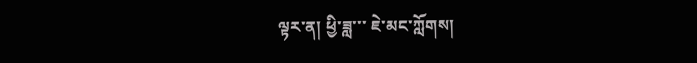ལྟར་ན། ཕྱི་ཟླ་་་ ཇེ་མང་ཀློགས།